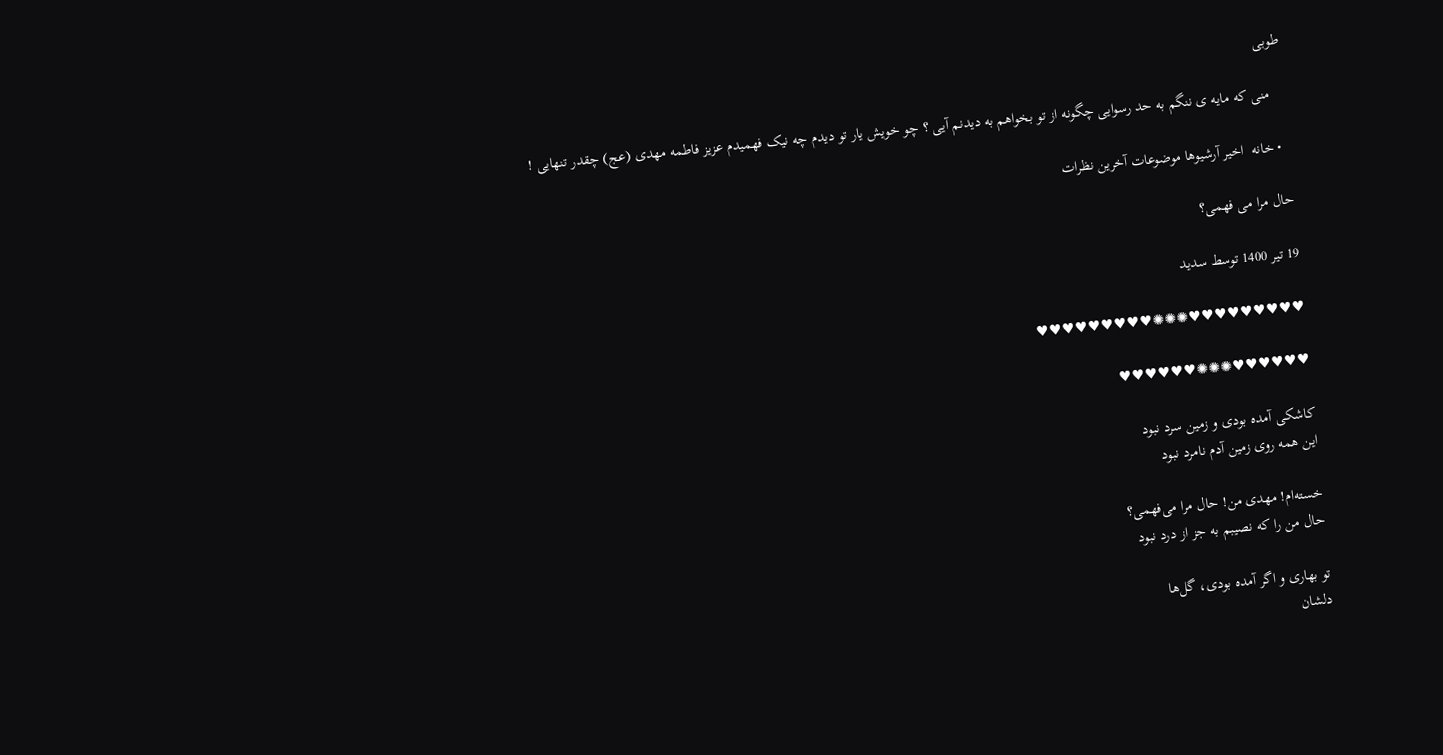طوبی

    منی که مایه ی ننگم به حد رسوایی چگونه از تو بخواهم به دیدنم آیی ؟ چو خویش یار تو دیدم چه نیک فهمیدم عزیز فاطمه مهدی (عج) چقدر تنهایی !

  • خانه  اخیر آرشیوها موضوعات آخرین نظرات

حال مرا می فهمی؟

19 تیر 1400 توسط سدید

♥♥♥♥♥♥♥♥♥✺✺✺♥♥♥♥♥♥♥♥♥

♥♥♥♥♥♥✺✺✺♥♥♥♥♥♥

کاشکی آمده بودی و زمین سرد نبود
این همه روی زمین آدم نامرد نبود

خسته‌ام! مهدی من! حال مرا می‌فهمی؟
حال من را که نصیبم به جز از درد نبود

تو بهاری و اگر آمده بودی، گل‌ها
دلشان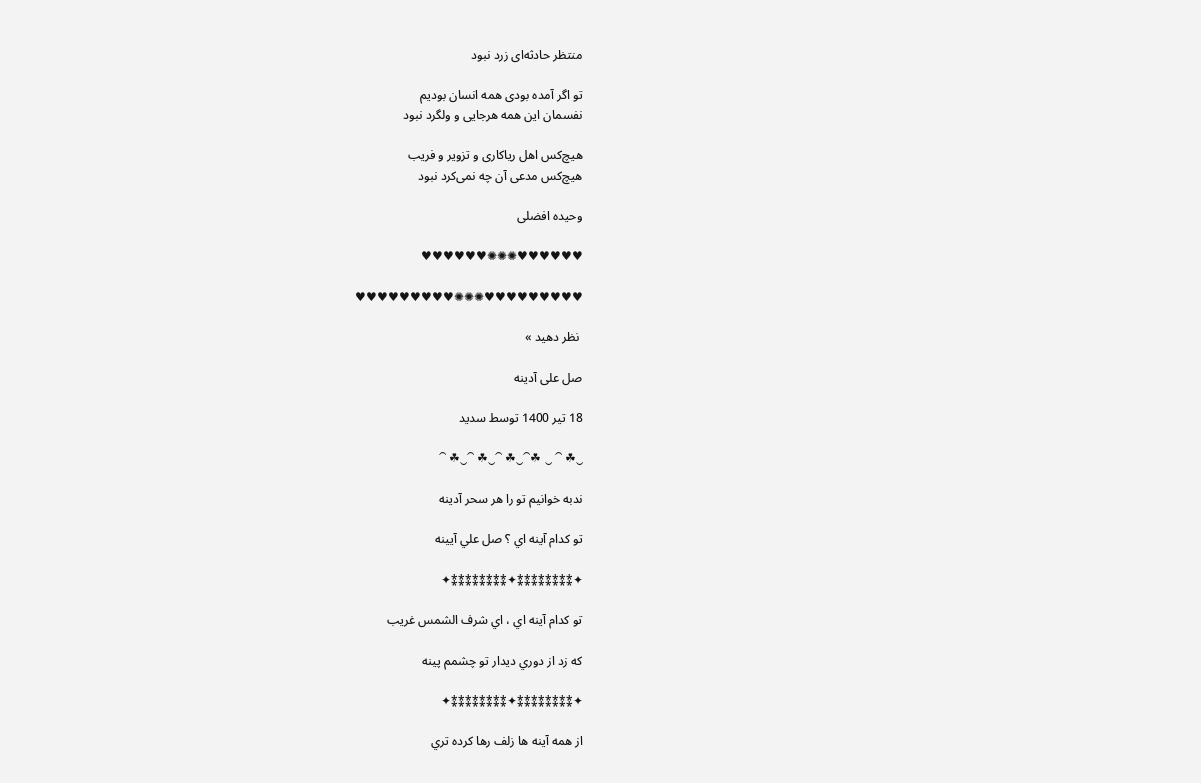منتظر حادثه‌ای زرد نبود

تو اگر آمده بودی همه انسان بودیم
نفسمان این همه هرجایی و ولگرد نبود

هیچ‌کس اهل ریاکاری و تزویر و فریب
هیچ‌کس مدعی آن چه نمی‌کرد نبود

وحیده افضلی

♥♥♥♥♥♥✺✺✺♥♥♥♥♥♥

♥♥♥♥♥♥♥♥♥✺✺✺♥♥♥♥♥♥♥♥♥

 نظر دهید »

صل علی آدینه

18 تیر 1400 توسط سدید

‿☘ ⁀ ‿ ☘⁀‿☘ ⁀‿☘ ⁀‿☘ ⁀

ندبه خوانيم تو را هر سحر آدينه

تو كدام آينه اي ؟ صل علي آيينه

✦⁑⁑⁑⁑⁑⁑⁑⁑✦⁑⁑⁑⁑⁑⁑⁑⁑✦

تو كدام آينه اي ، اي شرف الشمس غريب

كه زد از دوري ديدار تو چشمم پينه

✦⁑⁑⁑⁑⁑⁑⁑⁑✦⁑⁑⁑⁑⁑⁑⁑⁑✦

از همه آينه ها زلف رها كرده تري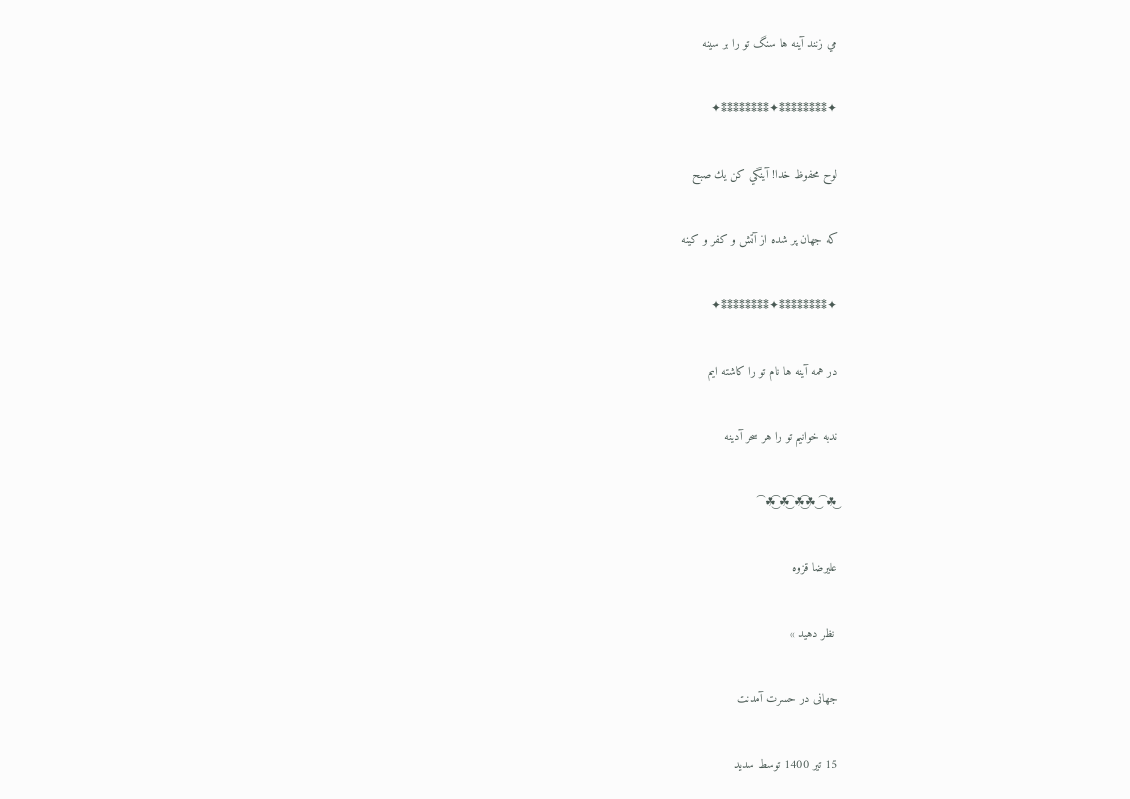مي زنند آينه ها سنگ تو را بر سينه

✦⁑⁑⁑⁑⁑⁑⁑⁑✦⁑⁑⁑⁑⁑⁑⁑⁑✦

لوح محفوظ خدا! آينگي كن يك صبح

كه جهان پر شده از آتش و كفر و كينه

✦⁑⁑⁑⁑⁑⁑⁑⁑✦⁑⁑⁑⁑⁑⁑⁑⁑✦

در همه آينه ها نام تو را كاشته ايم

ندبه خوانيم تو را هر سحر آدينه

‿☘ ⁀ ‿ ☘⁀‿☘ ⁀‿☘ ⁀‿☘ ⁀

علیرضا قزوه

 نظر دهید »

جهانی در حسرت آمدنت

15 تیر 1400 توسط سدید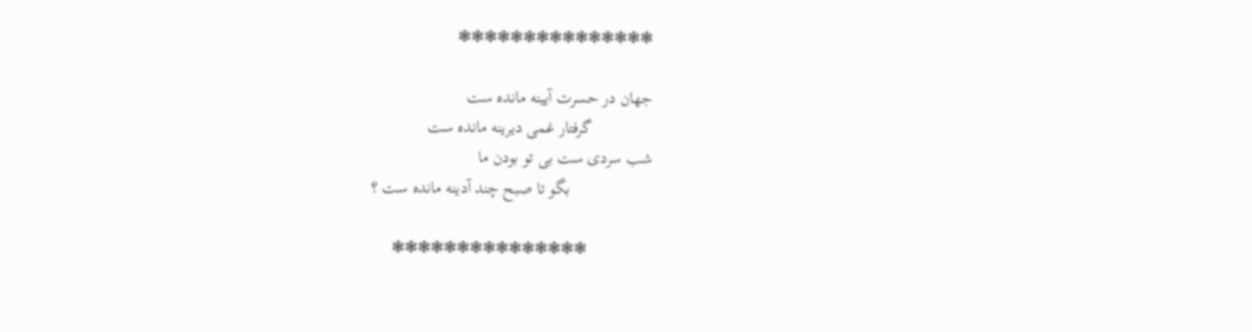❃❃❃❃❃❃❃❃❃❃❃❃❃❃❃

جهان در حسرت آیینه مانده ست
              گرفتار غمی دیرینه مانده ست
شب سردی ست بی تو بودن ما
                   بگو تا صبح چند آدینه مانده ست ؟

               ❃❃❃❃❃❃❃❃❃❃❃❃❃❃❃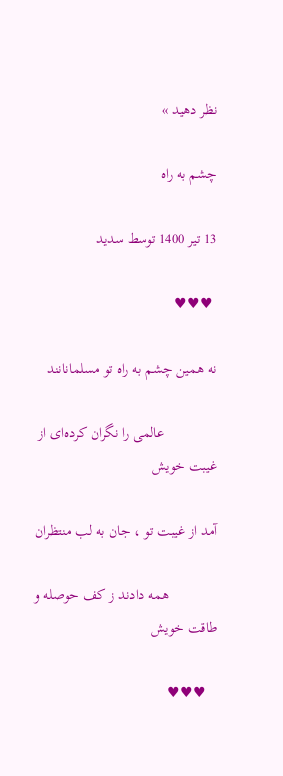نظر دهید »

چشم به راه

13 تیر 1400 توسط سدید

 ♥♥♥

نه همين چشم به راه تو مسلمانانند

              عالمی را نگران كرده‌ای از غيبت خويش

آمد از غيبت تو ، جان به لب منتظران

             همه دادند ز كف حوصله و طاقت خويش

   ♥♥♥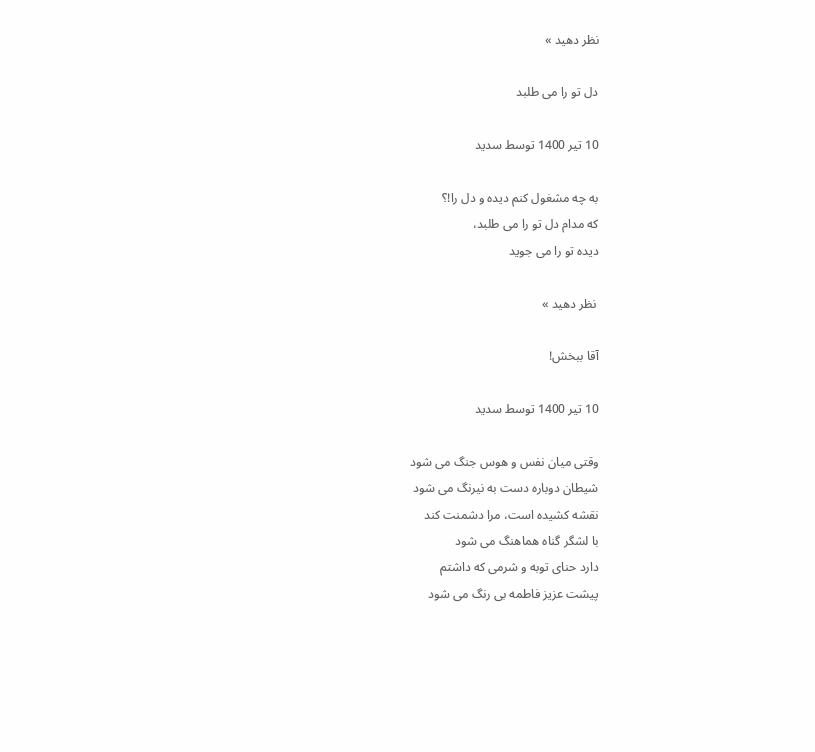نظر دهید »

دل تو را می طلبد

10 تیر 1400 توسط سدید

به چه مشغول کنم دیده و دل را!؟
که مدام دل تو را می طلبد،
دیده تو را می جوید

 نظر دهید »

آقا ببخش!

10 تیر 1400 توسط سدید

وقتی میان نفس و هوس جنگ می شود
شیطان دوباره دست به نیرنگ می شود
نقشه کشیده است، مرا دشمنت کند
با لشگر گناه هماهنگ می شود
دارد حنای توبه و شرمی که داشتم
پیشت عزیز فاطمه بی رنگ می شود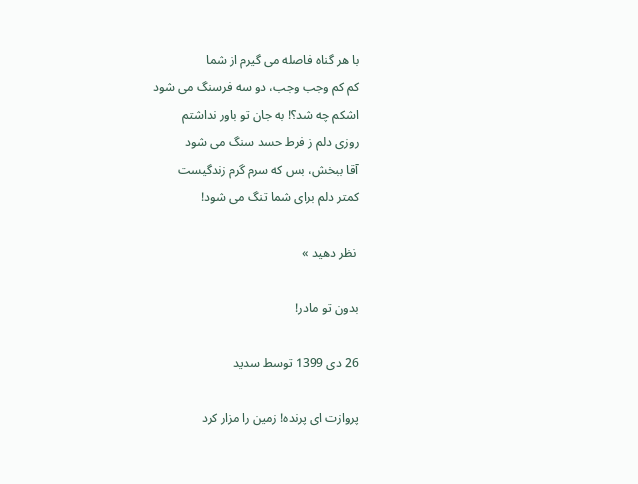با هر گناه فاصله می گیرم از شما
کم کم وجب وجب، دو سه فرسنگ می شود
اشکم چه شد؟! به جان تو باور نداشتم
روزی دلم ز فرط حسد سنگ می شود
آقا ببخش، بس که سرم گرم زندگیست
کمتر دلم برای شما تنگ می شود!

 نظر دهید »

بدون تو مادر!

26 دی 1399 توسط سدید

پروازت ای پرنده! زمین را مزار کرد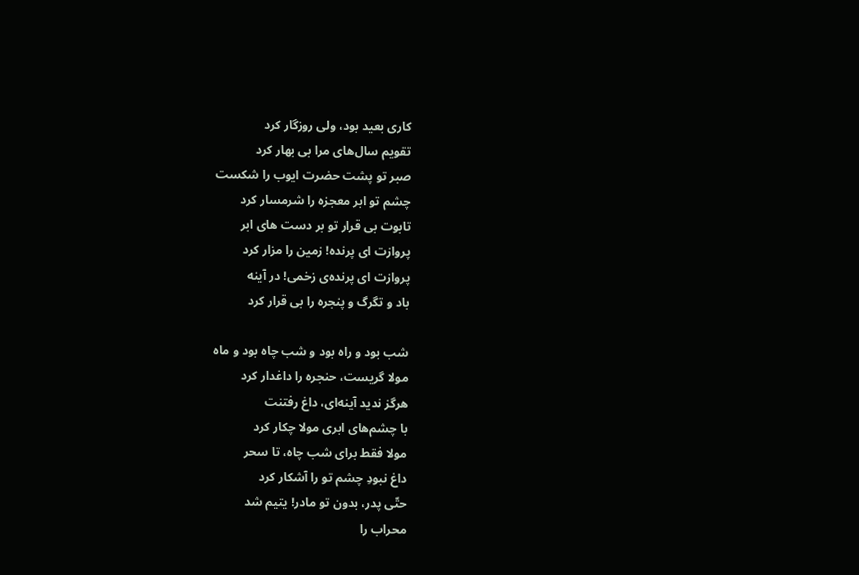کاری بعید بود، ولی روزگار کرد
تقویم سال‌های مرا بی بهار کرد
صبر تو پشت حضرت ایوب را شکست
چشم تو ابر معجزه را شرمسار کرد
تابوت بی قرار تو بر دست های ابر
پروازت ای پرنده! زمین را مزار کرد
پروازت ای پرنده‌ی زخمی! در آینه
باد و تگرگ و پنجره را بی قرار کرد

شب بود و راه بود و شب چاه بود و ماه
مولا گریست، حنجره را داغدار کرد
هرگز ندید آینه‌ای، داغ رفتنت
با چشم‌های ابری مولا چکار کرد
مولا فقط برای شب چاه، تا سحر
داغ نبودِ چشم تو را آشکار کرد
حتّی پدر، بدون تو مادر! یتیم شد
محراب را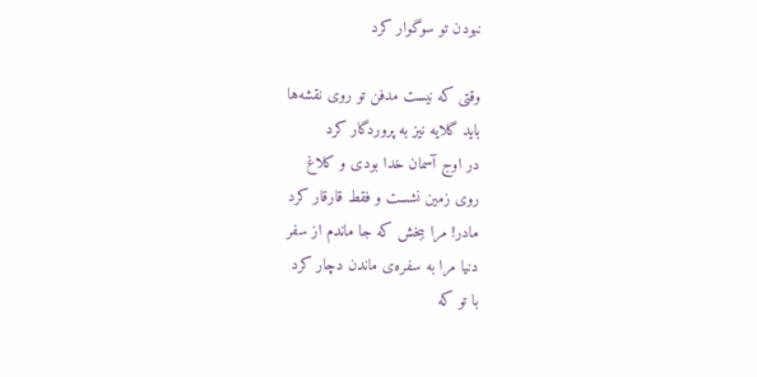نبودن تو سوگوار کرد

وقتی که نیست مدفن تو روی نقشه‌ها
باید گلایه نیز به پروردگار کرد
در اوج آسمان خدا بودی و کلاغ
روی زمین نشست و فقط قارقار کرد
مادر! مرا ببخش که جا ماندم از سفر
دنیا مرا به سفره‌ی ماندن دچار کرد
با تو که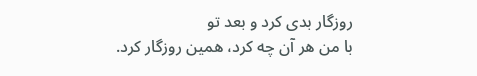روزگار بدی کرد و بعد تو
با من هر آن چه کرد، همین روزگار کرد.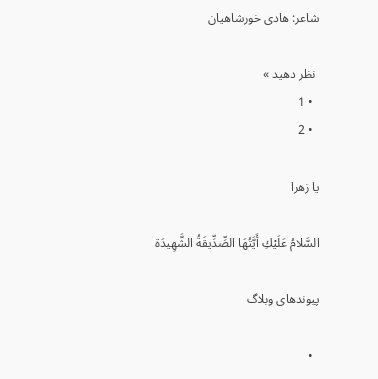شاعر: هادی خورشاهیان

 نظر دهید »
  • 1
  • 2

یا زهرا

السَّلامُ عَلَيْكِ أَيَّتُهَا الصِّدِّيقَةُ الشَّهِيدَة

پیوندهای وبلاگ

  •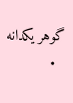گوهر یکدانه
  •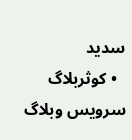سدید
  • کوثربلاگ سرویس وبلاگ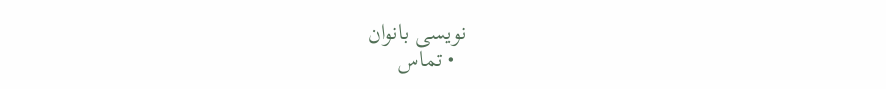نویسی بانوان
  • تماس